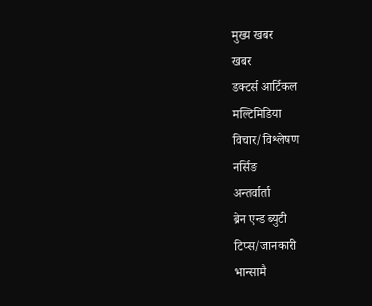मुख्य खबर
खबर
डक्टर्स आर्टिकल
मल्टिमिडिया
विचार/विश्लेषण
नर्सिङ
अन्तर्वार्ता
ब्रेन एन्ड ब्युटी
टिप्स/जानकारी
भान्सामै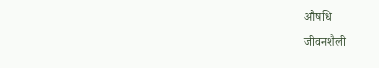औषधि
जीवनशैली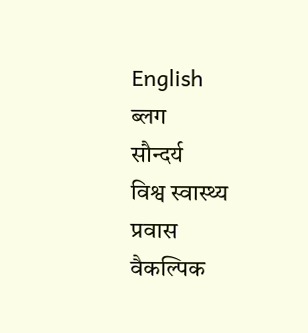English
ब्लग
सौन्दर्य
विश्व स्वास्थ्य
प्रवास
वैकल्पिक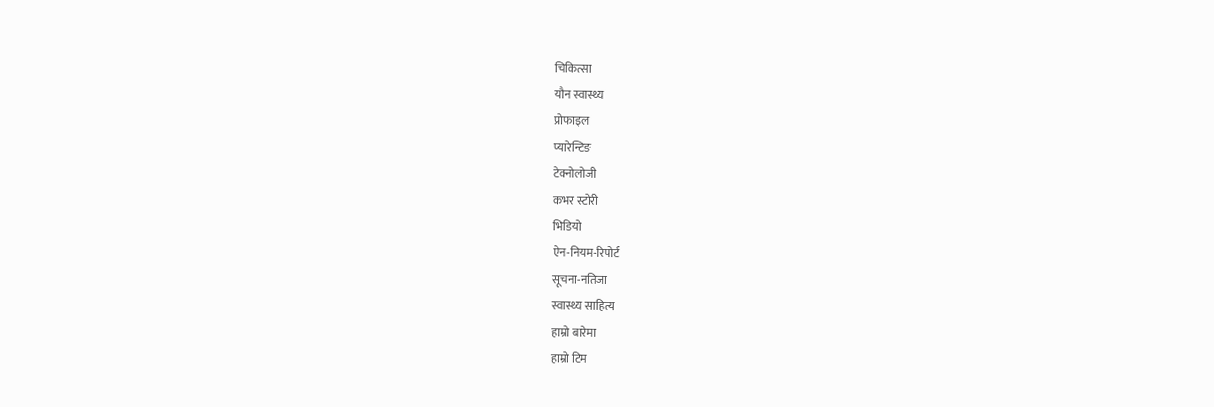चिकित्सा
यौन स्वास्थ्य
प्रोफाइल
प्यारेन्टिङ
टेक्नोलोजी
कभर स्टोरी
भिडियो
ऐन-नियम-रिपोर्ट
सूचना-नतिजा
स्वास्थ्य साहित्य
हाम्रो बारेमा
हाम्रो टिम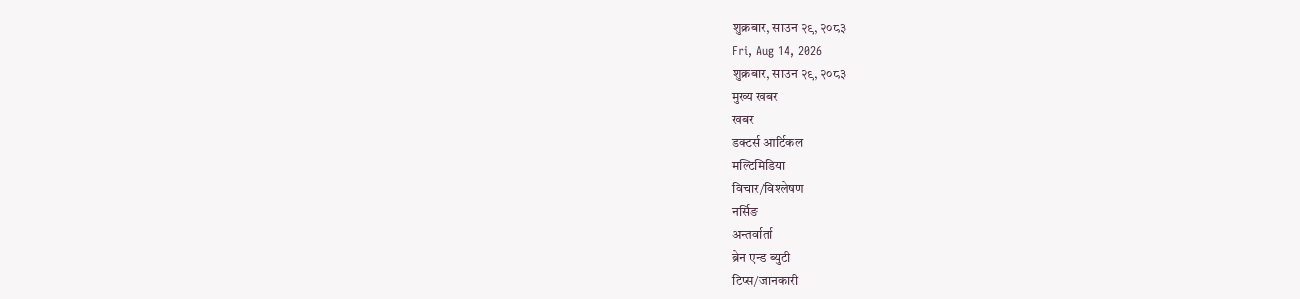शुक्रबार, साउन २९, २०८३
Fri, Aug 14, 2026
शुक्रबार, साउन २९, २०८३
मुख्य खबर
खबर
डक्टर्स आर्टिकल
मल्टिमिडिया
विचार/विश्लेषण
नर्सिङ
अन्तर्वार्ता
ब्रेन एन्ड ब्युटी
टिप्स/जानकारी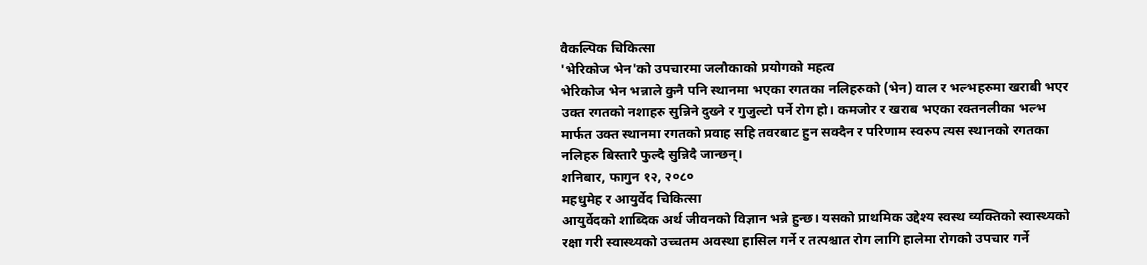वैकल्पिक चिकित्सा
'भेरिकोज भेन'को उपचारमा जलौकाको प्रयोगको महत्व
भेरिकोज भेन भन्नाले कुनै पनि स्थानमा भएका रगतका नलिहरुको (भेन) वाल र भल्भहरुमा खराबी भएर उक्त रगतको नशाहरु सुन्निने दुख्ने र गुजुल्टो पर्ने रोग हो। कमजोर र खराब भएका रक्तनलीका भल्भ मार्फत उक्त स्थानमा रगतको प्रवाह सहि तवरबाट हुन सक्दैन र परिणाम स्वरुप त्यस स्थानको रगतका नलिहरु बिस्तारै फुल्दै सुन्निदै जान्छन्।
शनिबार, फागुन १२, २०८०
महधुमेह र आयुर्वेद चिकित्सा
आयुर्वेदको शाब्दिक अर्थ जीवनको विज्ञान भन्ने हुन्छ। यसको प्राथमिक उद्देश्य स्वस्थ व्यक्तिको स्वास्थ्यको रक्षा गरी स्वास्थ्यको उच्चतम अवस्था हासिल गर्ने र तत्पश्चात रोग लागि हालेमा रोगको उपचार गर्ने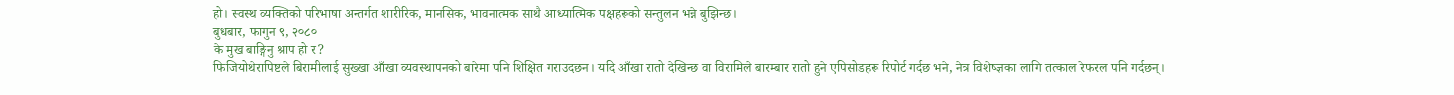हो। स्वस्थ व्यक्तिको परिभाषा अन्तर्गत शारीरिक, मानसिक, भावनात्मक साथै आध्यात्मिक पक्षहरूको सन्तुलन भन्ने बुझिन्छ।
बुधबार, फागुन ९, २०८०
के मुख बाङ्गिनु श्राप हो र?
फिजियोथेरापिष्टले बिरामीलाई सुख्खा आँखा व्यवस्थापनको बारेमा पनि शिक्षित गराउदछन। यदि आँखा रातो देखिन्छ वा विरामिले बारम्बार रातो हुने एपिसोडहरू रिपोर्ट गर्दछ भने, नेत्र विशेष्ज्ञका लागि तत्काल रेफरल पनि गर्दछन्।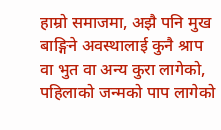हाम्रो समाजमा, अझै पनि मुख बाङ्गिने अवस्थालाई कुनै श्राप वा भुत वा अन्य कुरा लागेको, पहिलाको जन्मको पाप लागेको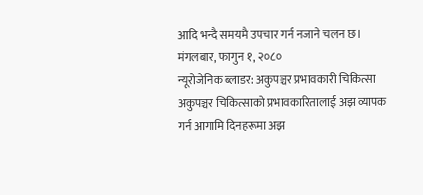आदि भन्दै समयमै उपचार गर्न नजाने चलन छ।
मंगलबार, फागुन १, २०८०
न्यूरोजेनिक ब्लाडर: अकुपञ्चर प्रभावकारी चिकित्सा
अकुपञ्चर चिकित्साको प्रभावकारितालाई अझ व्यापक गर्न आगामि दिनहरूमा अझ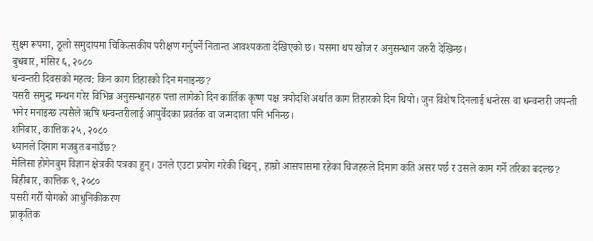सुक्ष्म रूपमा, ठूलो समुदायमा चिकित्सकीय परीक्षण गर्नुपर्ने नितान्त आवश्यकता देखिएको छ। यसमा थप खोज र अनुसन्धान जरुरी देखिन्छ।
बुधबार, मंसिर ६, २०८०
धन्वन्तरी दिवसको महत्व: किन काग तिहारको दिन मनाइन्छ?
यसरी समुन्द्र मन्थन गरेर विभिन्न अनुसन्धानहरु पत्ता लागेको दिन कार्तिक कृष्ण पक्ष त्रयोदशि अर्थात काग तिहारको दिन थियो। जुन विशेष दिनलाई धन्तेरस वा धन्वन्तरी जयन्ती भनेर मनाइन्छ त्यसैले ऋषि धन्वन्तरीलाई आयुर्वेदका प्रवर्तक वा जन्मदाता पनि भनिन्छ।
शनिबार, कात्तिक २५, २०८०
ध्यानले दिमाग मजबुत बनाउँछ?
मेलिसा होगेनबुम विज्ञान क्षेत्रकी पत्रका हुन्। उनले एउटा प्रयोग गरेकी थिइन्, हाम्रो आसपासमा रहेका चिजहरुले दिमाग कति असर पर्छ र उसले काम गर्ने तरिका बदल्छ?
बिहीबार, कात्तिक ९, २०८०
यसरी गरौँ योगको आधुनिकीकरण
प्राकृतिक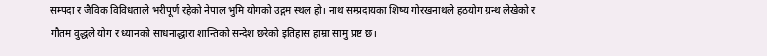सम्पदा र जैविक विविधताले भरीपूर्ण रहेको नेपाल भुमि योगको उद्गम स्थल हो। नाथ सम्प्रदायका शिष्य गोरखनाथले हठयोग ग्रन्थ लेखेको र गौतम वुद्धले योग र ध्यानको साधनाद्धारा शान्तिको सन्देश छरेको इतिहास हाम्रा सामु प्रष्ट छ।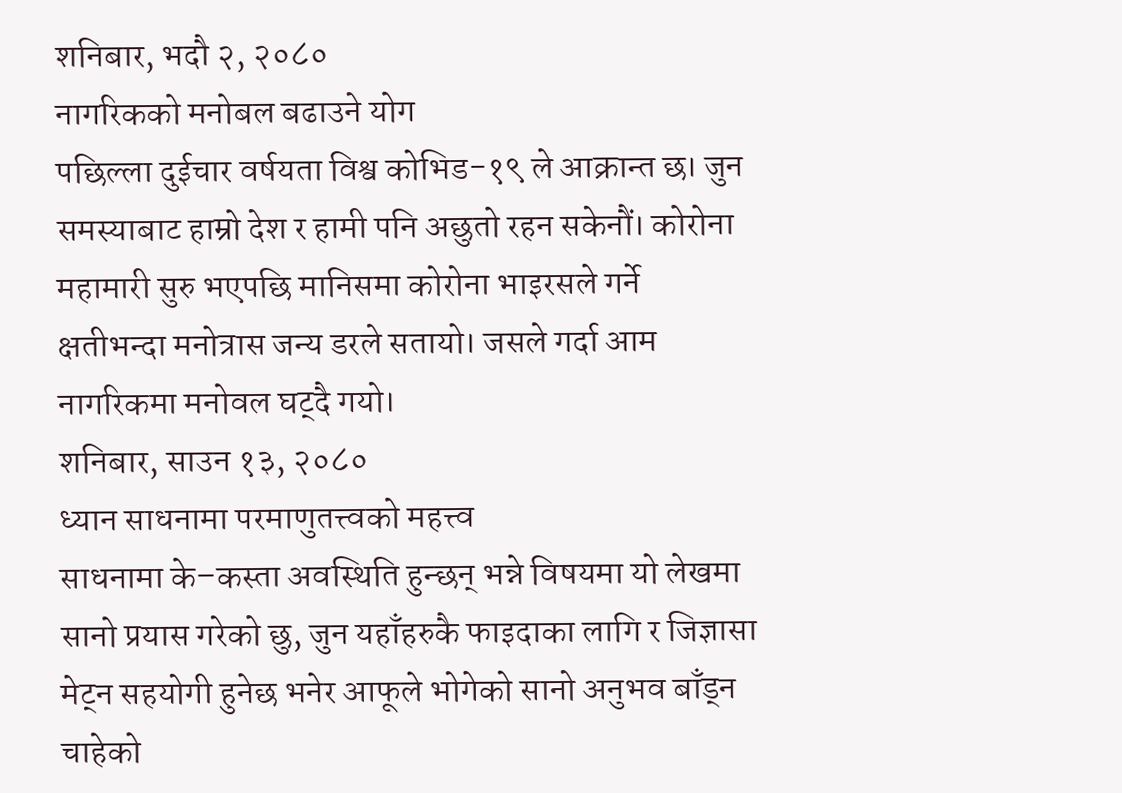शनिबार, भदौ २, २०८०
नागरिकको मनोबल बढाउने योग
पछिल्ला दुईचार वर्षयता विश्व कोभिड-१९ ले आक्रान्त छ। जुन समस्याबाट हाम्रो देश र हामी पनि अछुतो रहन सकेनौं। कोरोना महामारी सुरु भएपछि मानिसमा कोरोना भाइरसले गर्ने क्षतीभन्दा मनोत्रास जन्य डरले सतायो। जसले गर्दा आम नागरिकमा मनोवल घट्दै गयो।
शनिबार, साउन १३, २०८०
ध्यान साधनामा परमाणुतत्त्वको महत्त्व
साधनामा के–कस्ता अवस्थिति हुन्छन् भन्ने विषयमा यो लेखमा सानो प्रयास गरेको छु, जुन यहाँहरुकै फाइदाका लागि र जिज्ञासा मेट्न सहयोगी हुनेछ भनेर आफूले भोगेको सानो अनुभव बाँड्न चाहेको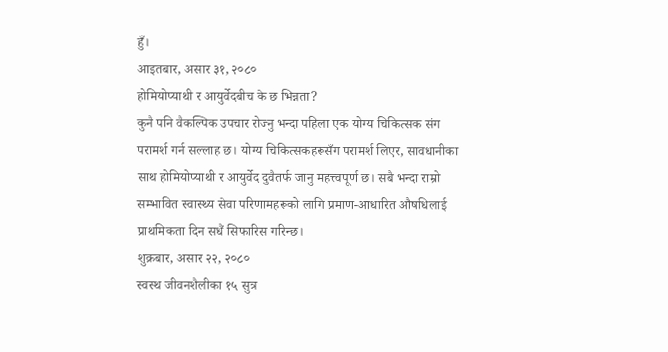हुँ।
आइतबार, असार ३१, २०८०
होमियोप्याथी र आयुर्वेदबीच के छ भिन्नता?
कुनै पनि वैकल्पिक उपचार रोज्नु भन्दा पहिला एक योग्य चिकित्सक संग परामर्श गर्न सल्लाह छ। योग्य चिकित्सकहरूसँग परामर्श लिएर, सावधानीका साथ होमियोप्याथी र आयुर्वेद दुवैतर्फ जानु महत्त्वपूर्ण छ। सबै भन्दा राम्रो सम्भावित स्वास्थ्य सेवा परिणामहरूको लागि प्रमाण-आधारित औषधिलाई प्राथमिकता दिन सधैं सिफारिस गरिन्छ।
शुक्रबार, असार २२, २०८०
स्वस्थ जीवनशैलीका १५ सुत्र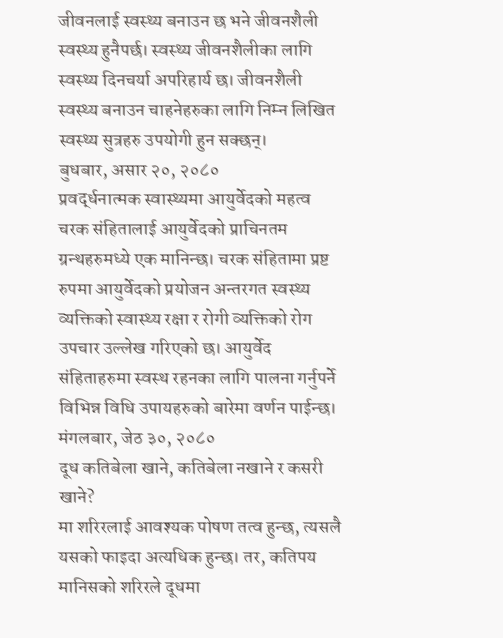जीवनलाई स्वस्थ्य बनाउन छ भने जीवनशैली स्वस्थ्य हुनैपर्छ। स्वस्थ्य जीवनशैलीका लागि स्वस्थ्य दिनचर्या अपरिहार्य छ। जीवनशैली स्वस्थ्य बनाउन चाहनेहरुका लागि निम्न लिखित स्वस्थ्य सुत्रहरु उपयोगी हुन सक्छन्।
बुधबार, असार २०, २०८०
प्रवर्द्धनात्मक स्वास्थ्यमा आयुर्वेदको महत्व
चरक संहितालाई आयुर्वेदको प्राचिनतम ग्रन्थहरुमध्ये एक मानिन्छ। चरक संहितामा प्रष्ट रुपमा आयुर्वेदको प्रयोजन अन्तरगत स्वस्थ्य व्यक्तिको स्वास्थ्य रक्षा र रोगी व्यक्तिको रोग उपचार उल्लेख गरिएको छ। आयुर्वेद संहिताहरुमा स्वस्थ रहनका लागि पालना गर्नुपर्ने विभिन्न विधि उपायहरुको बारेमा वर्णन पाईन्छ।
मंगलबार, जेठ ३०, २०८०
दूध कतिबेला खाने, कतिबेला नखाने र कसरी खाने?
मा शरिरलाई आवश्यक पोषण तत्व हुन्छ, त्यसलै यसको फाइदा अत्यधिक हुन्छ। तर, कतिपय मानिसको शरिरले दूधमा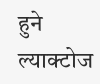हुने ल्याक्टोज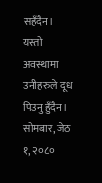सहँदैन। यस्तो अवस्थामा उनीहरुले दूध पिउनु हुँदैन।
सोमबार, जेठ १, २०८०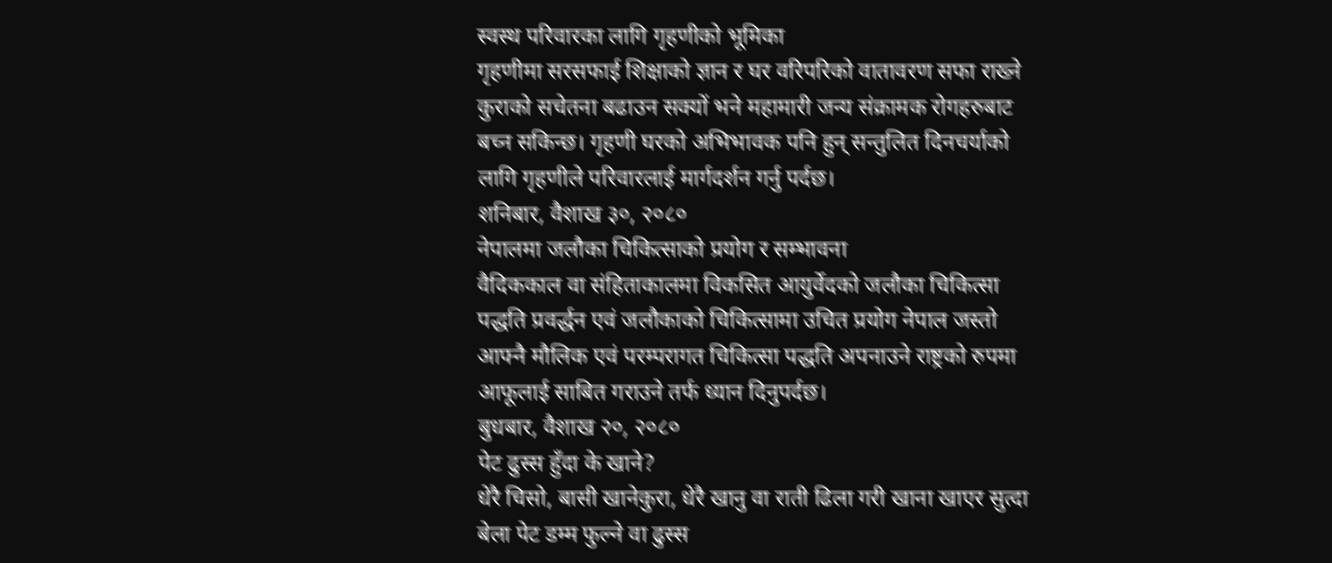स्वस्थ परिवारका लागि गृहणीको भूमिका
गृहणीमा सरसफाई शिक्षाको ज्ञान र घर वरिपरिको वातावरण सफा राख्ने कुराको सचेतना बढाउन सक्यों भने महामारी जन्य संक्रामक रोगहरुबाट बच्न सकिन्छ। गृहणी घरको अभिभावक पनि हुन् सन्तुलित दिनचर्याको लागि गृहणीले परिवारलाई मार्गदर्शन गर्नु पर्दछ।
शनिबार, वैशाख ३०, २०८०
नेपालमा जलौका चिकित्साको प्रयोग र सम्भावना
वैदिककाल वा संहिताकालमा विकसित आयुर्वेदको जलौका चिकित्सा पद्धति प्रवर्द्धन एवं जलौकाको चिकित्सामा उचित प्रयोग नेपाल जस्तो आफ्नै मौलिक एवं परम्परागत चिकित्सा पद्धति अपनाउने राष्ट्रको रुपमा आफूलाई साबित गराउने तर्फ ध्यान दिनुपर्दछ।
बुधबार, वैशाख २०, २०८०
पेट ढुस्स हुँदा के खाने?
धेरै चिसो, बासी खानेकुरा, धेरै खानु वा राती ढिला गरी खाना खाएर सुत्दा बेला पेट डम्म फुल्ने वा ढुस्स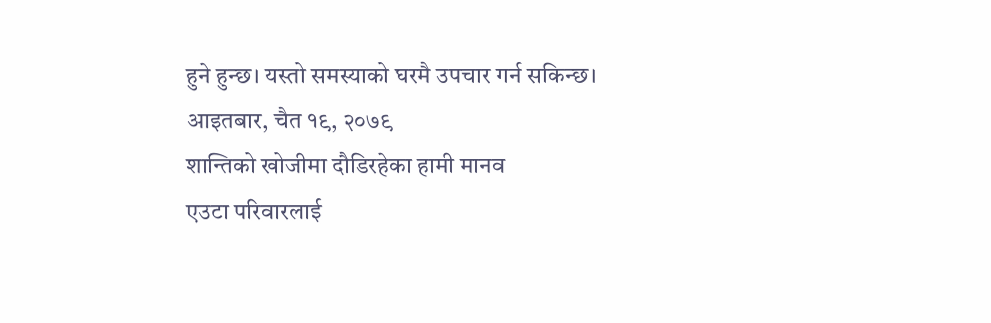हुने हुन्छ। यस्तो समस्याको घरमै उपचार गर्न सकिन्छ।
आइतबार, चैत १९, २०७९
शान्तिको खोजीमा दौडिरहेका हामी मानव
एउटा परिवारलाई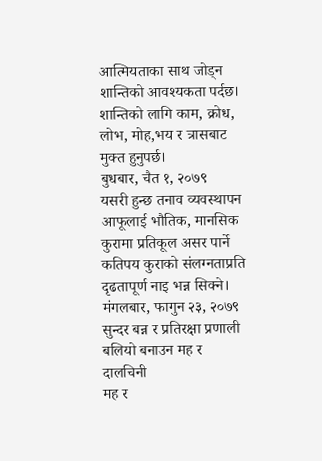आत्मियताका साथ जोड्न शान्तिको आवश्यकता पर्दछ। शान्तिको लागि काम, क्रोध, लोभ, मोह,भय र त्रासबाट मुक्त हुनुपर्छ।
बुधबार, चैत १, २०७९
यसरी हुन्छ तनाव व्यवस्थापन
आफूलाई भौतिक, मानसिक कुरामा प्रतिकूल असर पार्ने कतिपय कुराको संलग्नताप्रति दृढतापूर्ण नाइ भन्न सिक्ने।
मंगलबार, फागुन २३, २०७९
सुन्दर बन्न र प्रतिरक्षा प्रणाली बलियो बनाउन मह र दालचिनी
मह र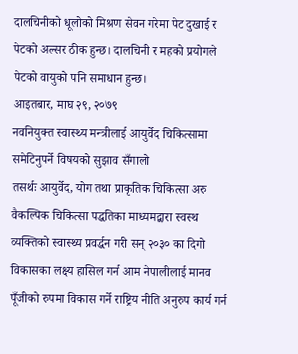दालचिनीको धूलोको मिश्रण सेवन गरेमा पेट दुखाई र पेटको अल्सर ठीक हुन्छ। दालचिनी र महको प्रयोगले पेटको वायुको पनि समाधान हुन्छ।
आइतबार, माघ २९, २०७९
नवनियुक्त स्वास्थ्य मन्त्रीलाई आयुर्वेद चिकित्सामा समेटिनुपर्ने विषयको सुझाव सँगालो
तसर्थः आयुर्वेद, योग तथा प्राकृतिक चिकित्सा अरु वैकल्पिक चिकित्सा पद्धतिका माध्यमद्बारा स्वस्थ व्यक्तिको स्वास्थ्य प्रवर्द्धन गरी सन् २०३० का दिगो विकासका लक्ष्य हासिल गर्न आम नेपालीलाई मानव पूँजीको रुपमा विकास गर्ने राष्ट्रिय नीति अनुरुप कार्य गर्न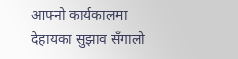आफ्नो कार्यकालमा देहायका सुझाव सँगालो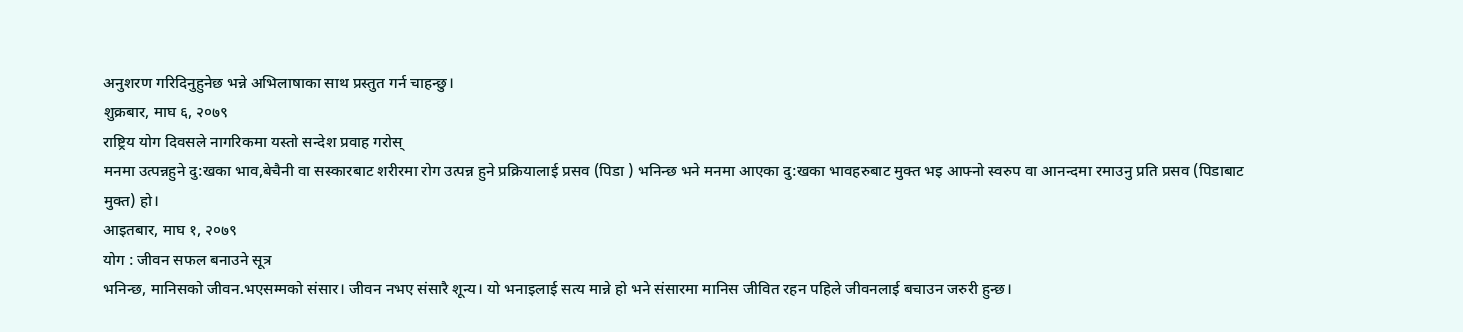अनुशरण गरिदिनुहुनेछ भन्ने अभिलाषाका साथ प्रस्तुत गर्न चाहन्छु।
शुक्रबार, माघ ६, २०७९
राष्ट्रिय योग दिवसले नागरिकमा यस्तो सन्देश प्रवाह गरोस्
मनमा उत्पन्नहुने दु:खका भाव,बेचैनी वा सस्कारबाट शरीरमा रोग उत्पन्न हुने प्रक्रियालाई प्रसव (पिडा ) भनिन्छ भने मनमा आएका दु:खका भावहरुबाट मुक्त भइ आफ्नो स्वरुप वा आनन्दमा रमाउनु प्रति प्रसव (पिडाबाट मुक्त) हो।
आइतबार, माघ १, २०७९
योग : जीवन सफल बनाउने सूत्र
भनिन्छ, मानिसको जीवन.भएसम्मको संसार। जीवन नभए संसारै शून्य। यो भनाइलाई सत्य मान्ने हो भने संसारमा मानिस जीवित रहन पहिले जीवनलाई बचाउन जरुरी हुन्छ।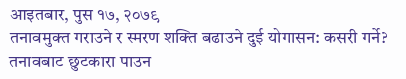आइतबार, पुस १७, २०७९
तनावमुक्त गराउने र स्मरण शक्ति बढाउने दुई योगासन: कसरी गर्ने?
तनावबाट छुटकारा पाउन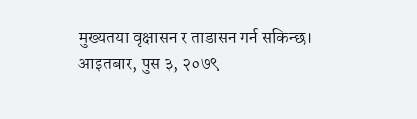मुख्यतया वृक्षासन र ताडासन गर्न सकिन्छ।
आइतबार, पुस ३, २०७९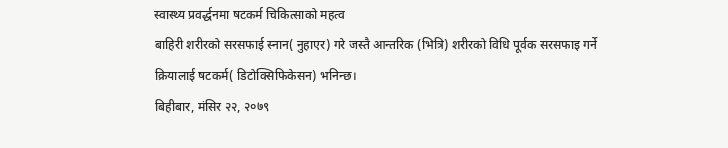स्वास्थ्य प्रवर्द्धनमा षटकर्म चिकित्साको महत्व
बाहिरी शरीरको सरसफाई स्नान( नुहाएर) गरे जस्तै आन्तरिक (भित्रि) शरीरको विधि पूर्वक सरसफाइ गर्ने क्रियालाई षटकर्म( डिटोक्सिफिकेसन) भनिन्छ।
बिहीबार, मंसिर २२, २०७९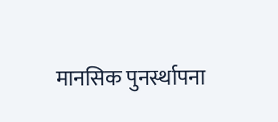मानसिक पुनर्स्थापना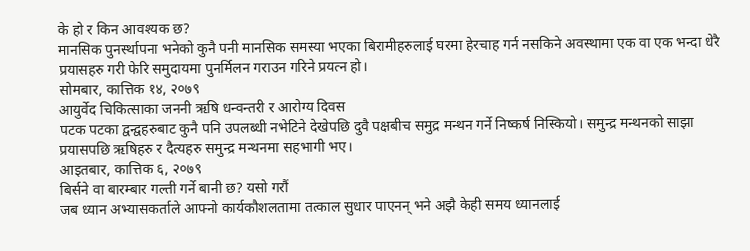के हो र किन आवश्यक छ?
मानसिक पुनर्स्थापना भनेको कुनै पनी मानसिक समस्या भएका बिरामीहरुलाई घरमा हेरचाह गर्न नसकिने अवस्थामा एक वा एक भन्दा धेरै प्रयासहरु गरी फेरि समुदायमा पुनर्मिलन गराउन गरिने प्रयत्न हो।
सोमबार, कात्तिक १४, २०७९
आयुर्वेद चिकित्साका जननी ऋषि धन्वन्तरी र आरोग्य दिवस
पटक पटका द्वन्द्वहरुबाट कुनै पनि उपलब्धी नभेटिने देखेपछि दुवै पक्षबीच समुद्र मन्थन गर्ने निष्कर्ष निस्कियो। समुन्द्र मन्थनको साझा प्रयासपछि ऋषिहरु र दैत्यहरु समुन्द्र मन्थनमा सहभागी भए।
आइतबार, कात्तिक ६, २०७९
बिर्सने वा बारम्बार गल्ती गर्ने बानी छ? यसो गरौं
जब ध्यान अभ्यासकर्ताले आफ्नो कार्यकौशलतामा तत्काल सुधार पाएनन् भने अझै केही समय ध्यानलाई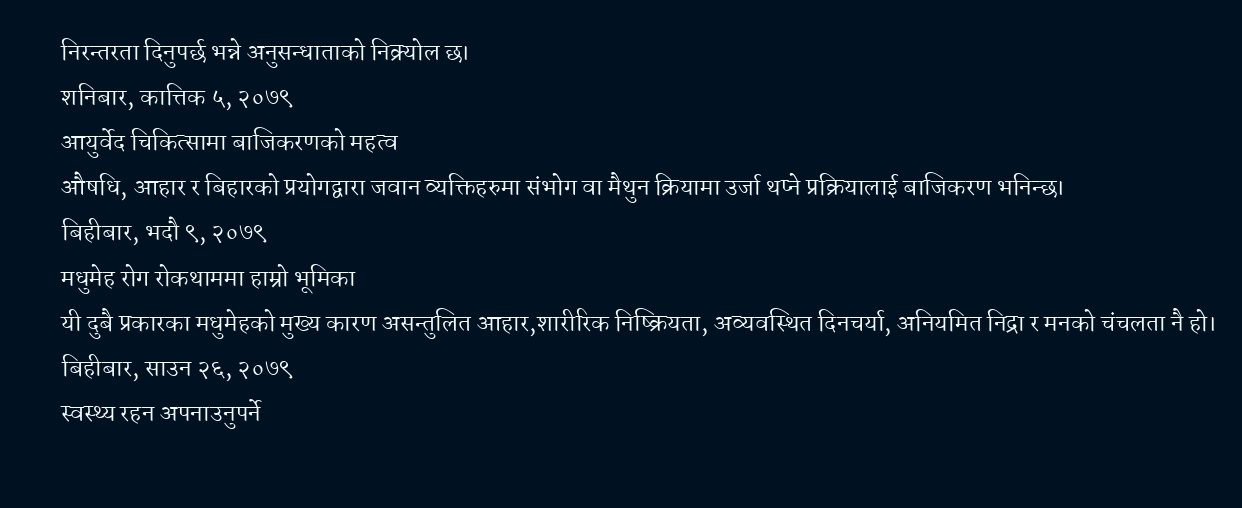निरन्तरता दिनुपर्छ भन्ने अनुसन्धाताको निक्र्योल छ।
शनिबार, कात्तिक ५, २०७९
आयुर्वेद चिकित्सामा बाजिकरणको महत्व
औषधि, आहार र बिहारको प्रयोगद्वारा जवान व्यक्तिहरुमा संभोग वा मैथुन क्रियामा उर्जा थप्ने प्रक्रियालाई बाजिकरण भनिन्छ।
बिहीबार, भदौ ९, २०७९
मधुमेह रोग रोकथाममा हाम्रो भूमिका
यी दुबै प्रकारका मधुमेहको मुख्य कारण असन्तुलित आहार,शारीरिक निष्क्रियता, अव्यवस्थित दिनचर्या, अनियमित निद्रा र मनको चंचलता नै हो।
बिहीबार, साउन २६, २०७९
स्वस्थ्य रहन अपनाउनुपर्ने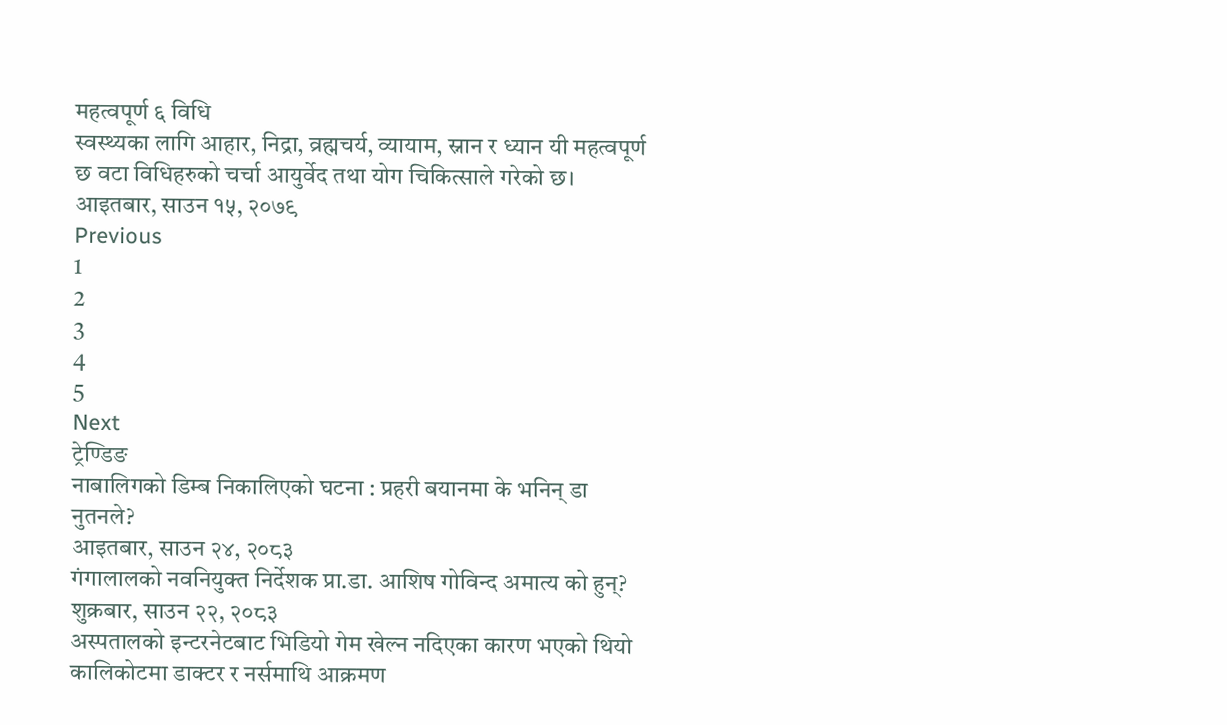महत्वपूर्ण ६ विधि
स्वस्थ्यका लागि आहार, निद्रा, व्रह्मचर्य, व्यायाम, स्नान र ध्यान यी महत्वपूर्ण छ वटा विधिहरुको चर्चा आयुर्वेद तथा योग चिकित्साले गरेको छ।
आइतबार, साउन १५, २०७९
Previous
1
2
3
4
5
Next
ट्रेण्डिङ
नाबालिगको डिम्ब निकालिएको घटना : प्रहरी बयानमा के भनिन् डा नुतनले?
आइतबार, साउन २४, २०८३
गंगालालको नवनियुक्त निर्देशक प्रा.डा. आशिष गोविन्द अमात्य को हुन्?
शुक्रबार, साउन २२, २०८३
अस्पतालको इन्टरनेटबाट भिडियो गेम खेल्न नदिएका कारण भएको थियो कालिकोटमा डाक्टर र नर्समाथि आक्रमण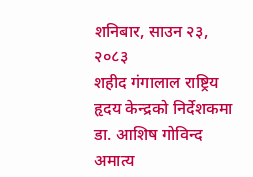शनिबार, साउन २३, २०८३
शहीद गंगालाल राष्ट्रिय हृदय केन्द्रको निर्देशकमा डा. आशिष गोविन्द अमात्य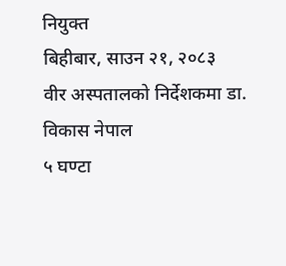नियुक्त
बिहीबार, साउन २१, २०८३
वीर अस्पतालको निर्देशकमा डा. विकास नेपाल
५ घण्टा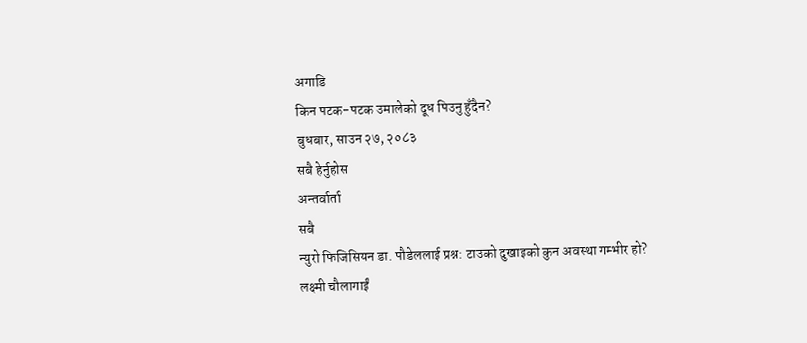अगाडि
किन पटक-पटक उमालेको दूध पिउनु हुँदैन?
बुधबार, साउन २७, २०८३
सबै हेर्नुहोस
अन्तर्वार्ता
सबै
न्युरो फिजिसियन डा. पौडेललाई प्रश्न: टाउको दुखाइको कुन अवस्था गम्भीर हो?
लक्ष्मी चौलागाईं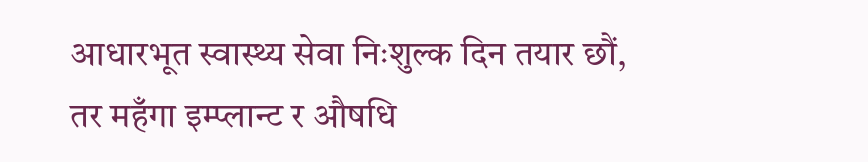आधारभूत स्वास्थ्य सेवा निःशुल्क दिन तयार छौं, तर महँगा इम्प्लान्ट र औषधि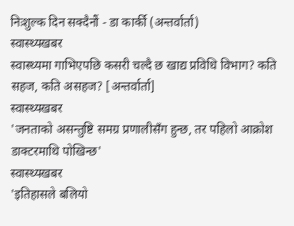निःशुल्क दिन सक्दैनौं - डा कार्की (अन्तर्वार्ता)
स्वास्थ्यखबर
स्वास्थ्यमा गाभिएपछि कसरी चल्दै छ खाद्य प्रविधि विभाग? कति सहज, कति असहज? [अन्तर्वार्ता]
स्वास्थ्यखबर
'जनताको असन्तुष्टि समग्र प्रणालीसँग हुन्छ, तर पहिलो आक्रोश डाक्टरमाथि पोखिन्छ'
स्वास्थ्यखबर
'इतिहासले बलियो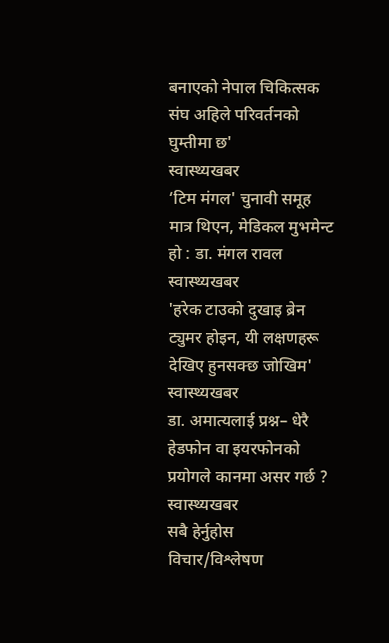बनाएको नेपाल चिकित्सक संघ अहिले परिवर्तनको घुम्तीमा छ'
स्वास्थ्यखबर
‘टिम मंगल' चुनावी समूह मात्र थिएन, मेडिकल मुभमेन्ट हो : डा. मंगल रावल
स्वास्थ्यखबर
'हरेक टाउको दुखाइ ब्रेन ट्युमर होइन, यी लक्षणहरू देखिए हुनसक्छ जोखिम'
स्वास्थ्यखबर
डा. अमात्यलाई प्रश्न– धेरै हेडफोन वा इयरफोनको प्रयोगले कानमा असर गर्छ ?
स्वास्थ्यखबर
सबै हेर्नुहोस
विचार/विश्लेषण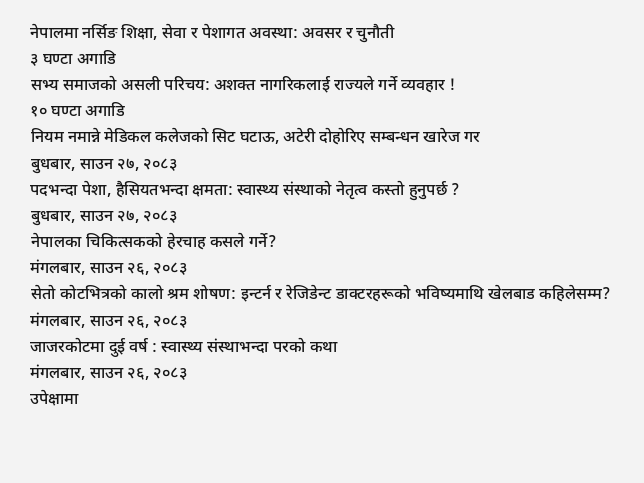नेपालमा नर्सिङ शिक्षा, सेवा र पेशागत अवस्था: अवसर र चुनौती
३ घण्टा अगाडि
सभ्य समाजको असली परिचय: अशक्त नागरिकलाई राज्यले गर्ने व्यवहार !
१० घण्टा अगाडि
नियम नमान्ने मेडिकल कलेजको सिट घटाऊ, अटेरी दोहोरिए सम्बन्धन खारेज गर
बुधबार, साउन २७, २०८३
पदभन्दा पेशा, हैसियतभन्दा क्षमता: स्वास्थ्य संस्थाको नेतृत्व कस्तो हुनुपर्छ ?
बुधबार, साउन २७, २०८३
नेपालका चिकित्सकको हेरचाह कसले गर्ने?
मंगलबार, साउन २६, २०८३
सेतो कोटभित्रको कालो श्रम शोषण: इन्टर्न र रेजिडेन्ट डाक्टरहरूको भविष्यमाथि खेलबाड कहिलेसम्म?
मंगलबार, साउन २६, २०८३
जाजरकोटमा दुई वर्ष : स्वास्थ्य संस्थाभन्दा परको कथा
मंगलबार, साउन २६, २०८३
उपेक्षामा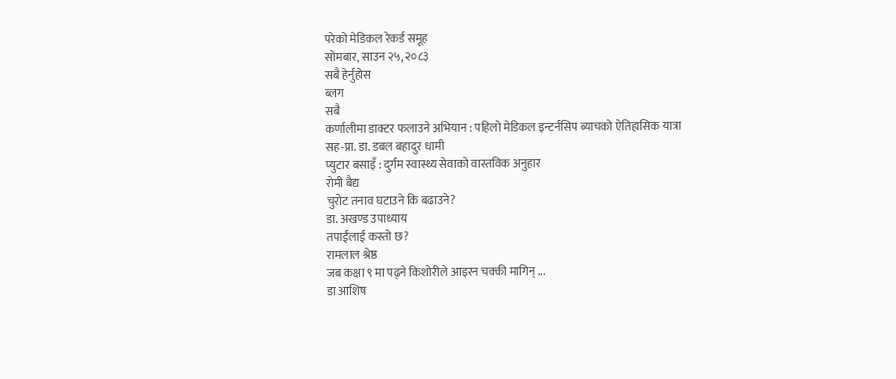परेको मेडिकल रेकर्ड समूह
सोमबार, साउन २५, २०८३
सबै हेर्नुहोस
ब्लग
सबै
कर्णालीमा डाक्टर फलाउने अभियान : पहिलो मेडिकल इन्टर्नसिप ब्याचको ऐतिहासिक यात्रा
सह-प्रा. डा. डबल बहादुर धामी
प्युटार बसाइँ : दुर्गम स्वास्थ्य सेवाको वास्तविक अनुहार
रोमी बैद्य
चुरोट तनाव घटाउने कि बढाउने?
डा. अखण्ड उपाध्याय
तपाईंलाई कस्तो छ?
रामलाल श्रेष्ठ
जब कक्षा ९ मा पढ्ने किशोरीले आइरन चक्की मागिन् ...
डा आशिष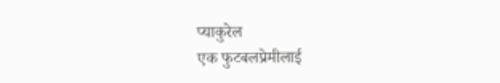प्याकुरेल
एक फुटबलप्रेमीलाई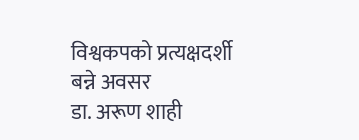विश्वकपको प्रत्यक्षदर्शी बन्ने अवसर
डा. अरूण शाही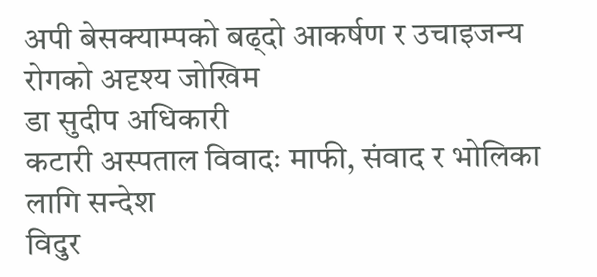अपी बेसक्याम्पको बढ्दो आकर्षण र उचाइजन्य रोगको अदृश्य जोखिम
डा सुदीप अधिकारी
कटारी अस्पताल विवादः माफी, संवाद र भोलिका लागि सन्देश
विदुर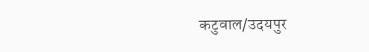कटुवाल/उदयपुर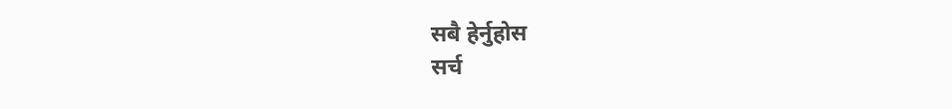सबै हेर्नुहोस
सर्च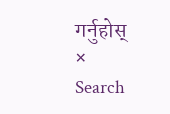गर्नुहोस्
×
Search